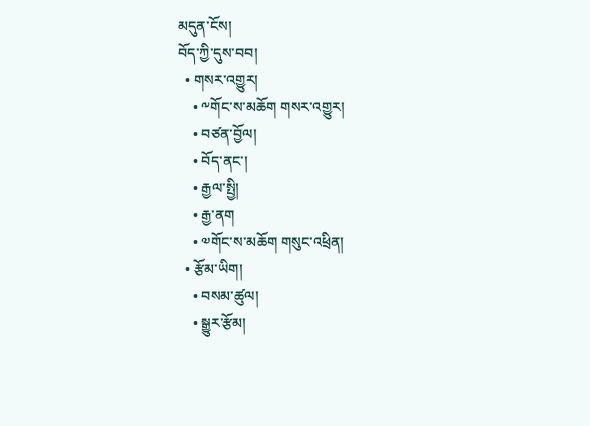མདུན་ངོས།
བོད་ཀྱི་དུས་བབ།
  • གསར་འགྱུར།
    • ༸གོང་ས་མཆོག གསར་འགྱུར།
    • བཙན་བྱོལ།
    • བོད་ནང་།
    • རྒྱལ་སྤྱི།
    • རྒྱ་ནག
    • ༧གོང་ས་མཆོག གསུང་འཕྲིན།
  • རྩོམ་ཡིག།
    • བསམ་ཚུལ།
    • སྒྱུར་རྩོམ།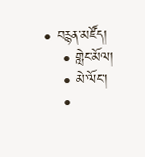• བརྙན་མཛོད།
    • གླེང་མོལ།
    • མེ་ལོང་།
    •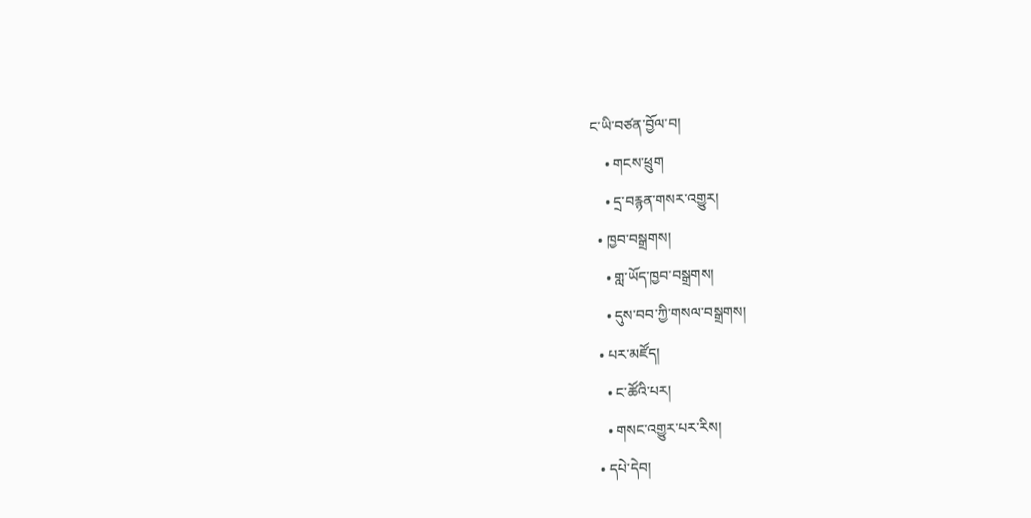ང་ཡི་བཙན་བྱོལ་བ།
    • གངས་ཕྲུག
    • དྲ་བརྙན་གསར་འགྱུར།
  • ཁྱབ་བསྒྲགས།
    • གླ་ཡོད་ཁྱབ་བསྒྲགས།
    • དུས་བབ་ཀྱི་གསལ་བསྒྲགས།
  • པར་མཛོད།
    • ང་ཚོའི་པར།
    • གསང་འགྱུར་པར་རིས།
  • དཔེ་དེབ།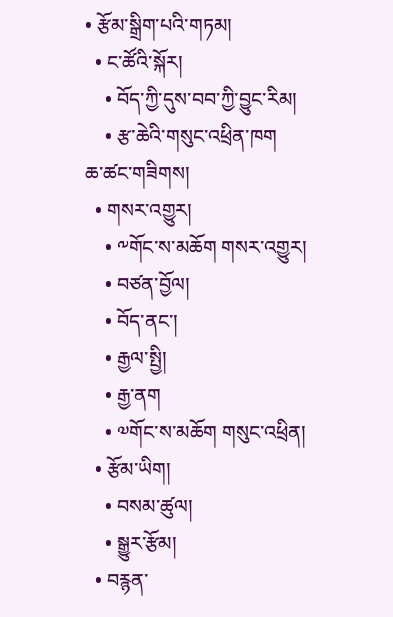• རྩོམ་སྒྲིག་པའི་གཏམ།
  • ང་ཚོའི་སྐོར།
    • བོད་ཀྱི་དུས་བབ་ཀྱི་བྱུང་རིམ།
    • རྩ་ཆེའི་གསུང་འཕྲིན་ཁག
ཆ་ཚང་གཟིགས།
  • གསར་འགྱུར།
    • ༸གོང་ས་མཆོག གསར་འགྱུར།
    • བཙན་བྱོལ།
    • བོད་ནང་།
    • རྒྱལ་སྤྱི།
    • རྒྱ་ནག
    • ༧གོང་ས་མཆོག གསུང་འཕྲིན།
  • རྩོམ་ཡིག།
    • བསམ་ཚུལ།
    • སྒྱུར་རྩོམ།
  • བརྙན་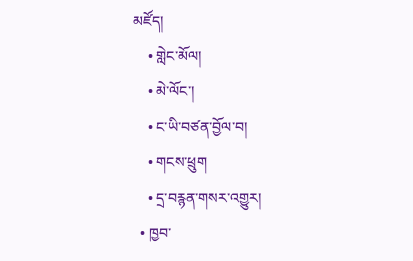མཛོད།
    • གླེང་མོལ།
    • མེ་ལོང་།
    • ང་ཡི་བཙན་བྱོལ་བ།
    • གངས་ཕྲུག
    • དྲ་བརྙན་གསར་འགྱུར།
  • ཁྱབ་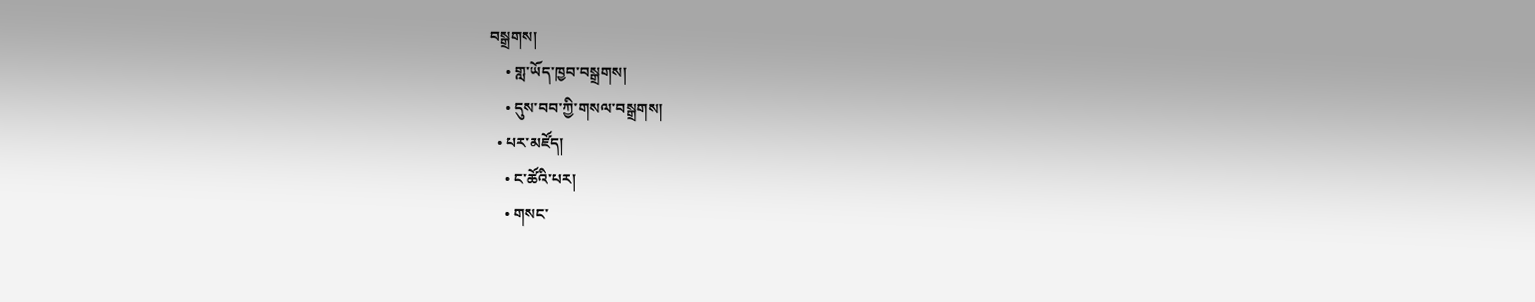བསྒྲགས།
    • གླ་ཡོད་ཁྱབ་བསྒྲགས།
    • དུས་བབ་ཀྱི་གསལ་བསྒྲགས།
  • པར་མཛོད།
    • ང་ཚོའི་པར།
    • གསང་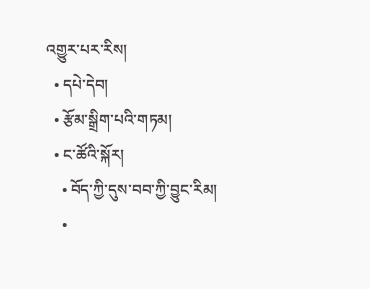འགྱུར་པར་རིས།
  • དཔེ་དེབ།
  • རྩོམ་སྒྲིག་པའི་གཏམ།
  • ང་ཚོའི་སྐོར།
    • བོད་ཀྱི་དུས་བབ་ཀྱི་བྱུང་རིམ།
    •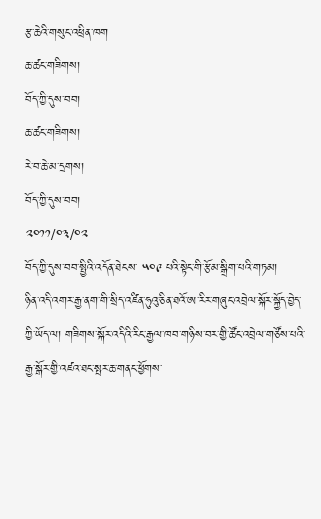རྩ་ཆེའི་གསུང་འཕྲིན་ཁག
ཆ་ཚང་གཟིགས།
བོད་ཀྱི་དུས་བབ།
ཆ་ཚང་གཟིགས།
རེ་བ་ཆེ་མ་དྲགས།
བོད་ཀྱི་དུས་བབ།
༢༠༡༡/༠༣/༠༢
བོད་ཀྱི་དུས་བབ་སྤྱིའི་འདོན་ཐེངས་ ༥༠༩ པའི་སྟེང་གི་རྩོམ་སྒྲིག་པའི་གཏམ།
ཉིན་འདི་འགར་རྒྱ་ནག་གི་སྲིད་འཛིན་ཧུའུ་ཅིན་ཐའོ་ཨ་རིར་གཞུང་འབྲེལ་སྐོར་སྐྱོད་བྱེད་ཀྱི་ཡོད་ལ། གཟིགས་སྐོར་འདིའི་རིང་རྒྱལ་ཁབ་གཉིས་བར་གྱི་ཚོང་འབྲེལ་གཙོས་པའི་རྒྱ་སྒོར་གྱི་འཛའ་ཐང་སྤར་ཆ་གནང་ཕྱོགས་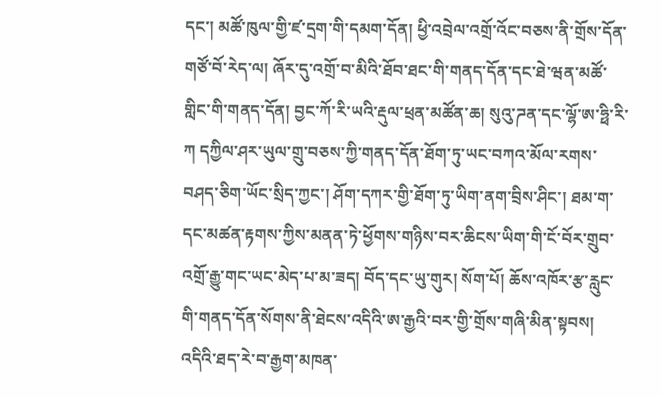དང་། མཚོ་ཁུལ་གྱི་ཛ་དྲག་གི་དམག་དོན། ཕྱི་འབྲེལ་འགྲོ་འོང་བཅས་ནི་གྲོས་དོན་གཙོ་བོ་རེད་ལ། ཞོར་དུ་འགྲོ་བ་མིའི་ཐོབ་ཐང་གི་གནད་དོན་དང་ཐེ་ཝན་མཚོ་གླིང་གི་གནད་དོན། བྱང་ཀོ་རི་ཡའི་རྡུལ་ཕྲན་མཚོན་ཆ། སུའུ་ཌན་དང་ལྷོ་ཨ་ཧྥི་རི་ཀ དཀྱིལ་ཤར་ཡུལ་གྲུ་བཅས་ཀྱི་གནད་དོན་ཐོག་ཏུ་ཡང་བཀའ་མོལ་རགས་བཤད་ཅིག་ཡོང་སྲིད་ཀྱང་། ཤོག་དཀར་གྱི་ཐོག་ཏུ་ཡིག་ནག་བྲིས་ཤིང་། ཐམ་ག་དང་མཚན་རྟགས་ཀྱིས་མནན་ཏེ་ཕྱོགས་གཉིས་བར་ཆིངས་ཡིག་གི་ངོ་བོར་གྲུབ་འགྲོ་རྒྱུ་གང་ཡང་མེད་པ་མ་ཟད། བོད་དང་ཡུ་གུར། སོག་པོ། ཆོས་འཁོར་རྩ་རླུང་གི་གནད་དོན་སོགས་ནི་ཐེངས་འདིའི་ཨ་རྒྱའི་བར་གྱི་གྲོས་གཞི་མིན་སྟབས། འདིའི་ཐད་རེ་བ་རྒྱག་མཁན་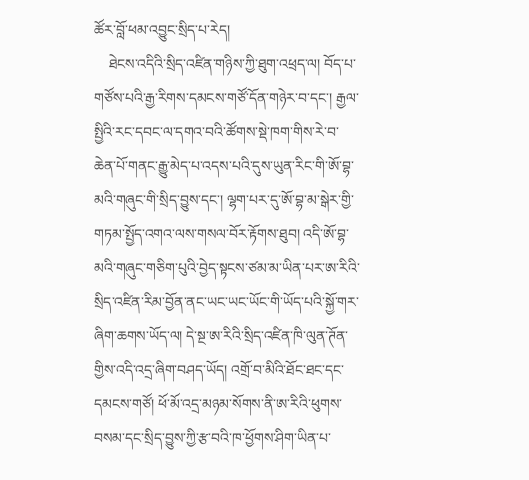ཚོར་བློ་ཕམ་འབྱུང་སྲིད་པ་རེད།
    ཐེངས་འདིའི་སྲིད་འཛིན་གཉིས་ཀྱི་ཐུག་འཕྲད་ལ། བོད་པ་གཙོས་པའི་རྒྱ་རིགས་དམངས་གཙོ་དོན་གཉེར་བ་དང་། རྒྱལ་སྤྱིའི་རང་དབང་ལ་དགའ་བའི་ཚོགས་སྡེ་ཁག་གིས་རེ་བ་ཆེན་པོ་གནང་རྒྱུ་མེད་པ་འདས་པའི་དུས་ཡུན་རིང་གི་ཨོ་བྷ་མའི་གཞུང་གི་སྲིད་བྱུས་དང་། ལྷག་པར་དུ་ཨོ་བྷ་མ་སྒེར་གྱི་གཏམ་སྤྱོད་འགའ་ལས་གསལ་བོར་རྟོགས་ཐུབ། འདི་ཨོ་བྷ་མའི་གཞུང་གཅིག་པུའི་བྱེད་སྟངས་ཙམ་མ་ཡིན་པར་ཨ་རིའི་སྲིད་འཛིན་རིམ་བྱོན་ནང་ཡང་ཡང་ཡོང་གི་ཡོད་པའི་སྐྱོ་གར་ཞིག་ཆགས་ཡོད་ལ། དེ་སྔ་ཨ་རིའི་སྲིད་འཛིན་ཁི་ལུན་ཊོན་གྱིས་འདི་འདྲ་ཞིག་བཤད་ཡོད། འགྲོ་བ་མིའི་ཐོང་ཐང་དང་དམངས་གཙོ། ཕོ་མོ་འདྲ་མཉམ་སོགས་ནི་ཨ་རིའི་ཕུགས་བསམ་དང་སྲིད་བྱུས་ཀྱི་རྩ་བའི་ཁ་ཕྱོགས་ཤིག་ཡིན་པ་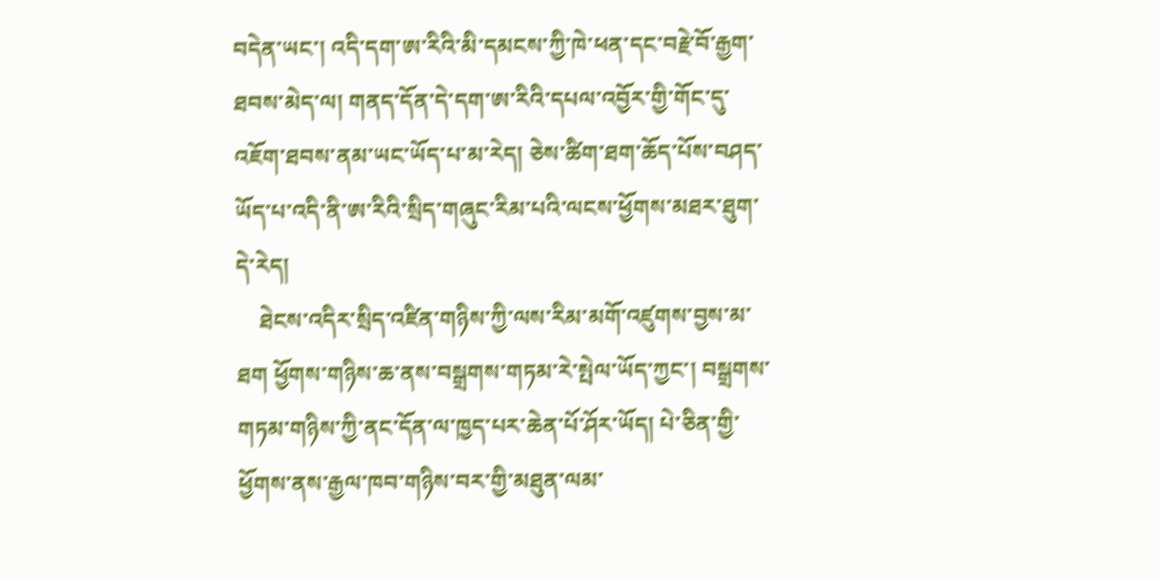བདེན་ཡང་། འདི་དག་ཨ་རིའི་མི་དམངས་ཀྱི་ཁེ་ཕན་དང་བརྗེ་བོ་རྒྱག་ཐབས་མེད་ལ། གནད་དོན་དེ་དག་ཨ་རིའི་དཔལ་འབྱོར་གྱི་གོང་དུ་འཇོག་ཐབས་ནམ་ཡང་ཡོད་པ་མ་རེད། ཅེས་ཚིག་ཐག་ཆོད་པོས་བཤད་ཡོད་པ་འདི་ནི་ཨ་རིའི་སྲིད་གཞུང་རིམ་པའི་ལངས་ཕྱོགས་མཐར་ཐུག་དེ་རེད།
    ཐེངས་འདིར་སྲིད་འཛིན་གཉིས་ཀྱི་ལས་རིམ་མགོ་འཛུགས་བྱས་མ་ཐག ཕྱོགས་གཉིས་ཆ་ནས་བསྒྲགས་གཏམ་རེ་སྤེལ་ཡོད་ཀྱང་། བསྒྲགས་གཏམ་གཉིས་ཀྱི་ནང་དོན་ལ་ཁྱད་པར་ཆེན་པོ་ཤོར་ཡོད། པེ་ཅིན་གྱི་ཕྱོགས་ནས་རྒྱལ་ཁབ་གཉིས་བར་གྱི་མཐུན་ལམ་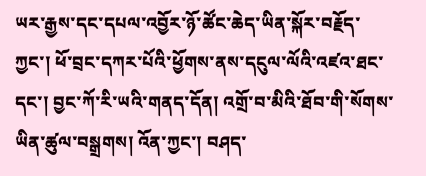ཡར་རྒྱས་དང་དཔལ་འབྱོར་ཉོ་ཚོང་ཆེད་ཡིན་སྐོར་བརྗོད་ཀྱང་། ཕོ་བྲང་དཀར་པོའི་ཕྱོགས་ནས་དངུལ་ལོའི་འཛའ་ཐང་དང་། བྱང་ཀོ་རི་ཡའི་གནད་དོན། འགྲོ་བ་མིའི་ཐོབ་གི་སོགས་ཡིན་ཚུལ་བསྒྲགས། འོན་ཀྱང་། བཤད་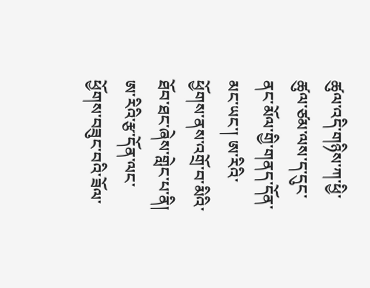ཚུལ་འདི་གཉིས་ཀ་ཕྱི་ཚུལ་ཙམ་ལས་ད་དུང་ནང་མོལ་གྱི་གནད་དོན་མང་ཡང་། ཨ་རིའི་ཕྱོགས་ནས་འགྲོ་བ་མིའི་ཐོབ་ཐང་ཞེས་གླེང་པ་ནི། ཨ་རིའི་རྩ་དོན་ལང་ཕྱོགས་བཟུང་བའི་ཟོལ་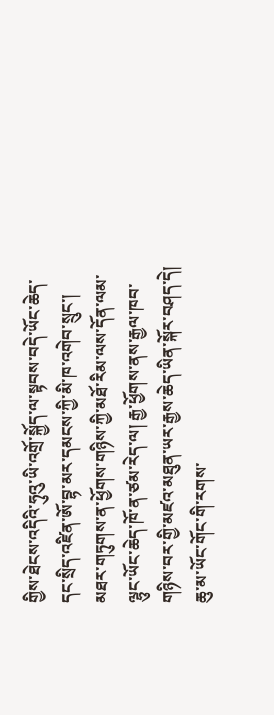གྱིས་ཐེངས་འདིའི་ཧུའུ་ཡི་འགྲོ་སྐྱོད་ལ་སྟབས་བདེ་ཡོང་ཆེད་དང་སྲིད་འཛིན་ཨོ་བྷ་མར་དམངས་ཀྱི་མི་ཁ་འགེབ་སྲུང་། མཐར་གཏུགས་ན་ཕྱོགས་གཉིས་ཀྱི་མཐོ་རིམ་ལས་དོན་ལམ་ལྷུང་ཡོང་ཆེད་ཁོ་ན་ཙམ་རེད་ལ། རྒྱ་ཕྱོགས་ནས་རྒྱལ་ཁབ་གཉིས་བར་གྱི་མཛའ་མཐུན་ཡར་རྒྱས་ཆེད་ཡིན་སྐོར་བཤད་དེ། ཆུ་མ་ཡོང་གོང་གི་རགས་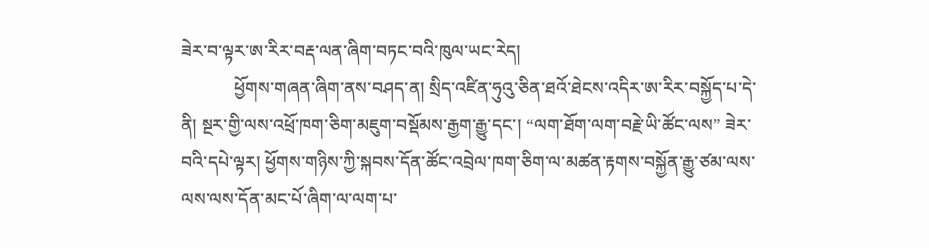ཟེར་བ་ལྟར་ཨ་རིར་བརྡ་ལན་ཞིག་བཏང་བའི་ཁུལ་ཡང་རེད།
            ཕྱོགས་གཞན་ཞིག་ནས་བཤད་ན། སྲིད་འཛིན་ཧུའུ་ཅིན་ཐའོ་ཐེངས་འདིར་ཨ་རིར་བསྐྱོད་པ་དེ་ནི། སྔར་གྱི་ལས་འཕྲོ་ཁག་ཅིག་མཇུག་བསྡོམས་རྒྱག་རྒྱུ་དང་། “ལག་ཐོག་ལག་བརྗེ་ཡི་ཚོང་ལས” ཟེར་བའི་དཔེ་ལྟར། ཕྱོགས་གཉིས་ཀྱི་སྐབས་དོན་ཚོང་འབྲེལ་ཁག་ཅིག་ལ་མཚན་རྟགས་བསྐྱོན་རྒྱུ་ཙམ་ལས་ལས་ལས་དོན་མང་པོ་ཞིག་ལ་ལག་པ་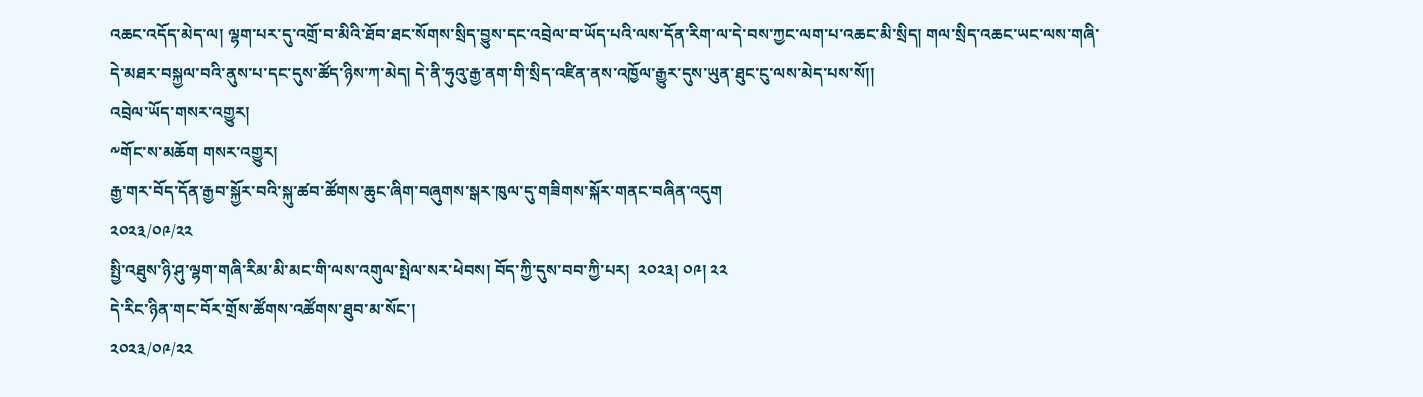འཆང་འདོད་མེད་ལ། ལྷག་པར་དུ་འགྲོ་བ་མིའི་ཐོབ་ཐང་སོགས་སྲིད་བྱུས་དང་འབྲེལ་བ་ཡོད་པའི་ལས་དོན་རིག་ལ་དེ་བས་ཀྱང་ལག་པ་འཆང་མི་སྲིད། གལ་སྲིད་འཆང་ཡང་ལས་གཞི་དེ་མཐར་བསྐྱལ་བའི་ནུས་པ་དང་དུས་ཚོད་ཉིས་ཀ་མེད། དེ་ནི་ཧུའུ་རྒྱ་ནག་གི་སྲིད་འཛིན་ནས་འཁྱོལ་རྒྱུར་དུས་ཡུན་ཐུང་ངུ་ལས་མེད་པས་སོ།།
འབྲེལ་ཡོད་གསར་འགྱུར།
༸གོང་ས་མཆོག གསར་འགྱུར།
རྒྱ་གར་བོད་དོན་རྒྱབ་སྐྱོར་བའི་སྐུ་ཚབ་ཚོགས་ཆུང་ཞིག་བཞུགས་སྒར་ཁུལ་དུ་གཟིགས་སྐོར་གནང་བཞིན་འདུག
༢༠༢༣/༠༩/༢༢
སྤྱི་འཐུས་ཉི་ཤུ་ལྷག་གཞི་རིམ་མི་མང་གི་ལས་འགུལ་སྤེལ་སར་ཕེབས། བོད་ཀྱི་དུས་བབ་ཀྱི་པར།  ༢༠༢༣། ༠༩། ༢༢
དེ་རིང་ཉིན་གང་བོར་གྲོས་ཚོགས་འཚོགས་ཐུབ་མ་སོང་།
༢༠༢༣/༠༩/༢༢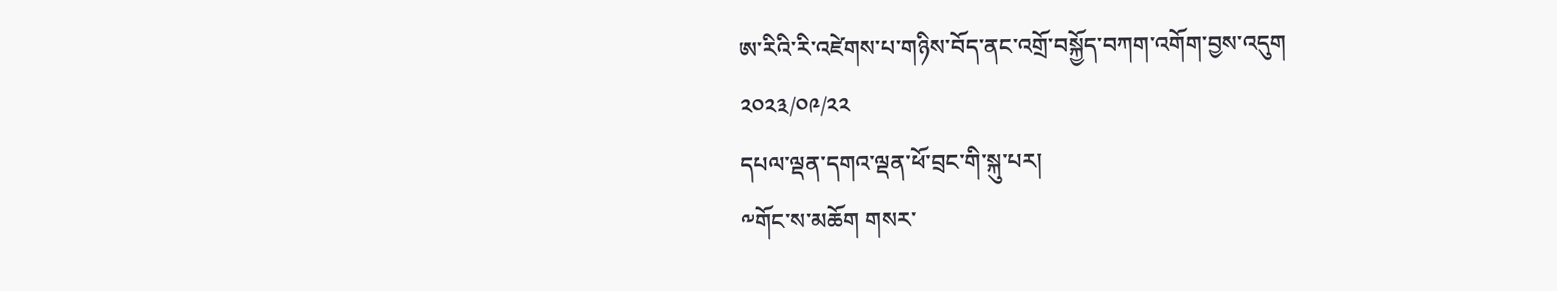ཨ་རིའི་རི་འཛེགས་པ་གཉིས་བོད་ནང་འགྲོ་བསྐྱོད་བཀག་འགོག་བྱས་འདུག
༢༠༢༣/༠༩/༢༢
དཔལ་ལྡན་དགའ་ལྡན་ཕོ་བྲང་གི་སྐུ་པར།
༸གོང་ས་མཆོག གསར་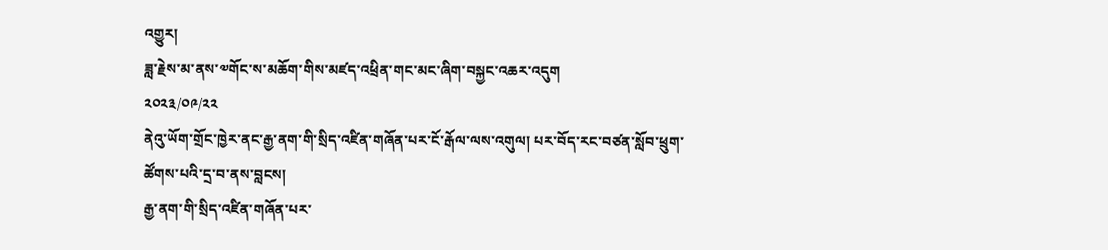འགྱུར།
ཟླ་རྗེས་མ་ནས་༧གོང་ས་མཆོག་གིས་མཛད་འཕྲིན་གང་མང་ཞིག་བསྐྱང་འཆར་འདུག
༢༠༢༣/༠༩/༢༢
ནེའུ་ཡོག་གྲོང་ཁྱེར་ནང་རྒྱ་ནག་གི་སྲིད་འཛིན་གཞོན་པར་ངོ་རྒོལ་ལས་འགུལ། པར་བོད་རང་བཙན་སློབ་ཕྲུག་ཚོགས་པའི་དྲ་བ་ནས་བླངས།
རྒྱ་ནག་གི་སྲིད་འཛིན་གཞོན་པར་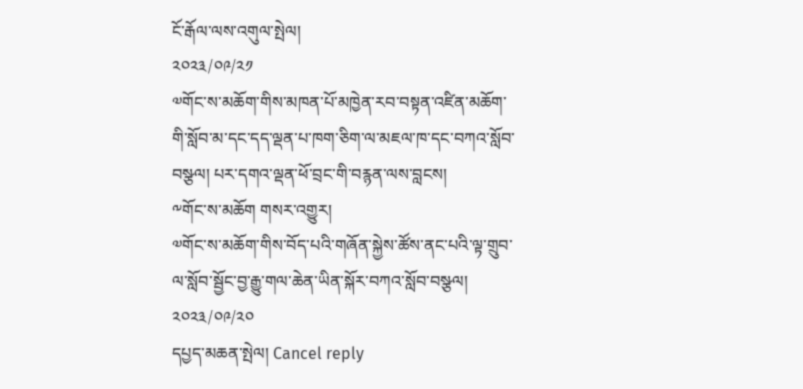ངོ་རྒོལ་ལས་འགུལ་སྤེལ།
༢༠༢༣/༠༩/༢༡
༧གོང་ས་མཆོག་གིས་མཁན་པོ་མཁྱེན་རབ་བསྟན་འཛིན་མཆོག་གི་སློབ་མ་དང་དད་ལྡན་པ་ཁག་ཅིག་ལ་མཇལ་ཁ་དང་བཀའ་སློབ་བསྩལ། པར་དགའ་ལྡན་ཕོ་བྲང་གི་བརྙན་ལས་བླངས།
༸གོང་ས་མཆོག གསར་འགྱུར།
༧གོང་ས་མཆོག་གིས་བོད་པའི་གཞོན་སྐྱེས་ཚོས་ནང་པའི་ལྟ་གྲུབ་ལ་སློབ་སྦྱོང་བྱ་རྒྱུ་གལ་ཆེན་ཡིན་སྐོར་བཀའ་སློབ་བསྩལ།
༢༠༢༣/༠༩/༢༠
དཔྱད་མཆན་སྤེལ། Cancel reply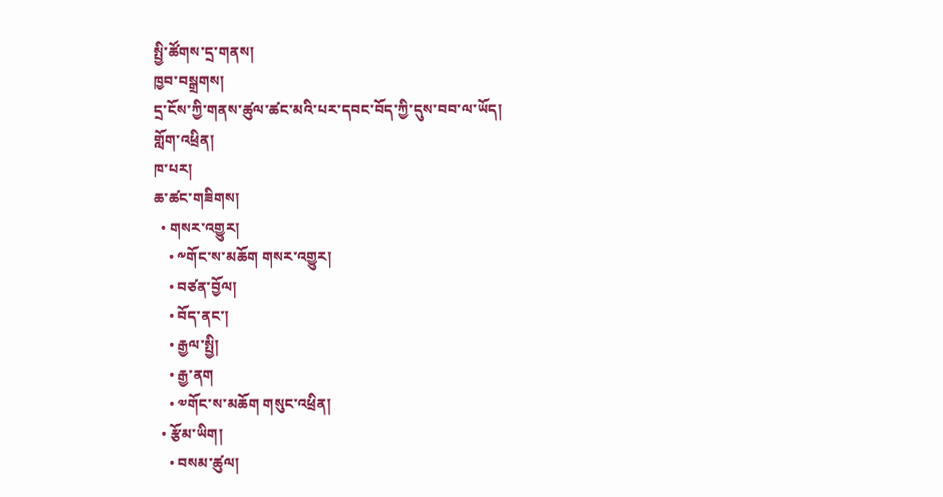སྤྱི་ཚོགས་དྲ་གནས།
ཁྱབ་བསྒྲགས།
དྲ་ངོས་ཀྱི་གནས་ཚུལ་ཚང་མའི་པར་དབང་བོད་ཀྱི་དུས་བབ་ལ་ཡོད།
གློག་འཕྲིན།
ཁ་པར།
ཆ་ཚང་གཟིགས།
  • གསར་འགྱུར།
    • ༸གོང་ས་མཆོག གསར་འགྱུར།
    • བཙན་བྱོལ།
    • བོད་ནང་།
    • རྒྱལ་སྤྱི།
    • རྒྱ་ནག
    • ༧གོང་ས་མཆོག གསུང་འཕྲིན།
  • རྩོམ་ཡིག།
    • བསམ་ཚུལ།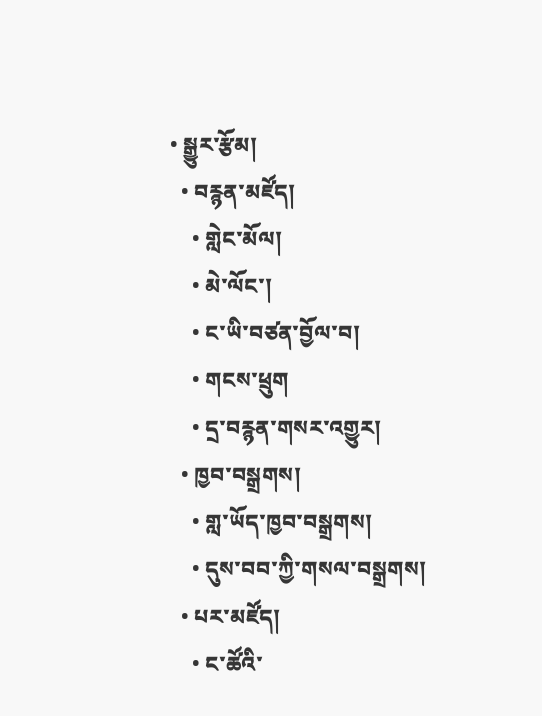• སྒྱུར་རྩོམ།
  • བརྙན་མཛོད།
    • གླེང་མོལ།
    • མེ་ལོང་།
    • ང་ཡི་བཙན་བྱོལ་བ།
    • གངས་ཕྲུག
    • དྲ་བརྙན་གསར་འགྱུར།
  • ཁྱབ་བསྒྲགས།
    • གླ་ཡོད་ཁྱབ་བསྒྲགས།
    • དུས་བབ་ཀྱི་གསལ་བསྒྲགས།
  • པར་མཛོད།
    • ང་ཚོའི་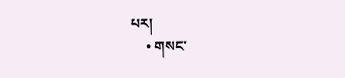པར།
    • གསང་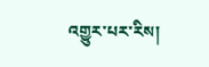འགྱུར་པར་རིས།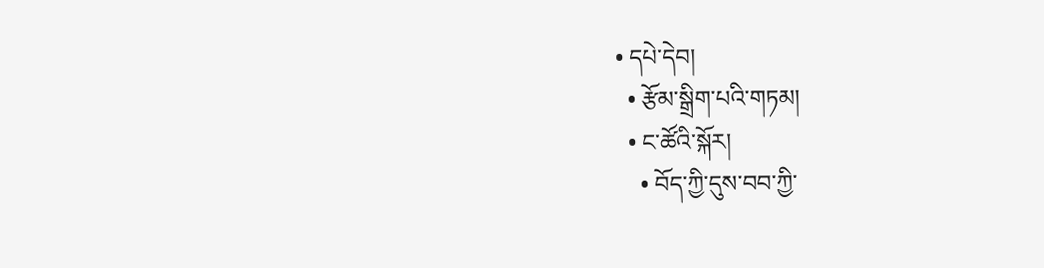• དཔེ་དེབ།
  • རྩོམ་སྒྲིག་པའི་གཏམ།
  • ང་ཚོའི་སྐོར།
    • བོད་ཀྱི་དུས་བབ་ཀྱི་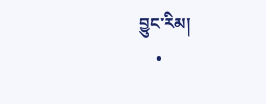བྱུང་རིམ།
    •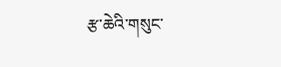རྩ་ཆེའི་གསུང་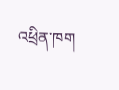འཕྲིན་ཁག